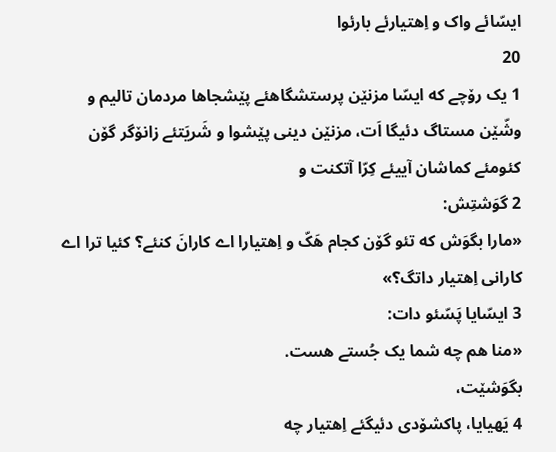ایسّائے واک و اِهتیارئے بارئوا
20
1 یک رۆچے که ایسّا مزنێن پرستشگاهئے پێشجاها مردمان تالیم و وشّێن مستاگ دئیگا اَت، مزنێن دینی پێشوا و شَریَتئے زانۆگر گۆن کئومئے کماشان آییئے کِرّا آتکنت و
2 گوَشتِش:
«مارا بگوَش که تئو گۆن کجام هَکّ و اِهتیارا اے کارانَ کنئے؟ کئیا ترا اے کارانی اِهتیار داتگ؟»
3 ایسّایا پَسّئو دات:
«منا هم چه شما یک جُستے هست.
بگوَشێت،
4 یَهیایا، پاکشۆدی دئیگئے اِهتیار چه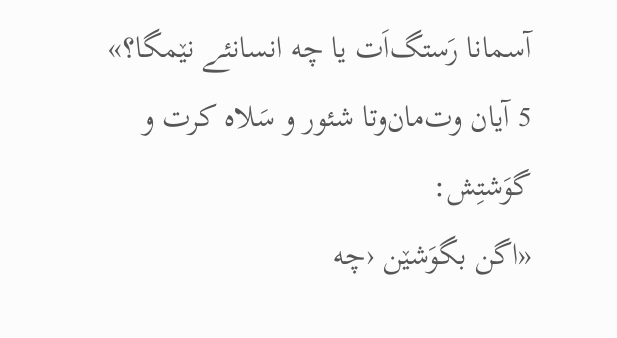آسمانا رَستگ‌اَت یا چه انسانئے نێمگا؟»
5 آیان وت‌مان‌وتا شئور و سَلاه کرت و گوَشتِش:
«اگن بگوَشێن ‹چه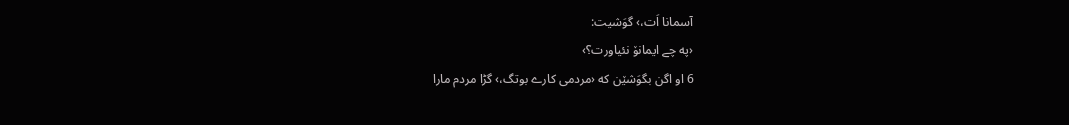آسمانا اَت،› گوَشیت:
‹په چے ایمانۆ نئیاورت؟›
6 او اگن بگوَشێن که ‹مردمی کارے بوتگ،› گڑا مردم مارا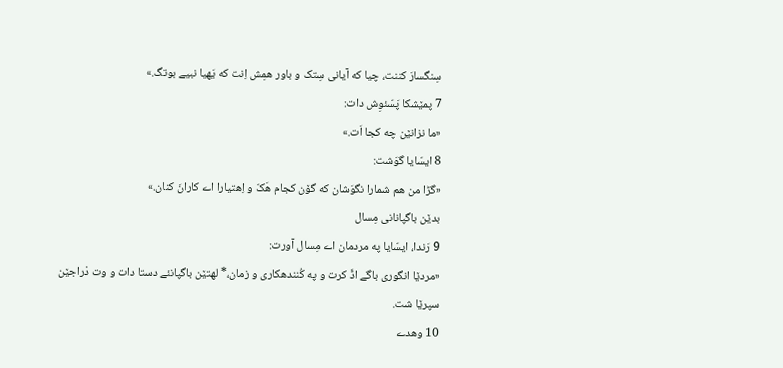سِنگسارَ کننت، چیا که آیانی سِتک و باور همِش اِنت که یَهیا نبیے بوتگ.»
7 پمێشکا پَسّئوِش دات:
«ما نزانێن چه کجا اَت.»
8 ایسّایا گوَشت:
«گڑا من هم شمارا نگوَشان که گۆن کجام هَکّ و اِهتیارا اے کارانَ کنان.»
بدێن باگپانانی مِسال
9 رَندا، ایسّایا په مردمان اے مِسال آورت:
«مردێا انگوری باگے اڈّ کرت و په کُنندهکاری و زمان،* لهتێن باگپانئے دستا دات و وت دْراجێن سپرێا شت.
10 وهدے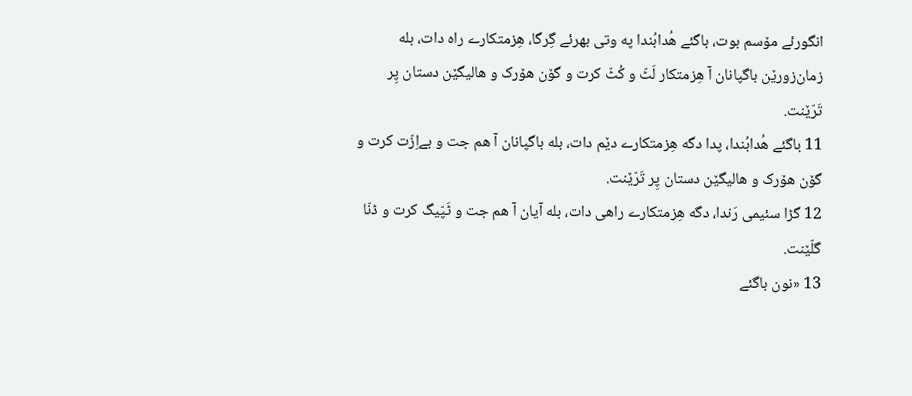انگورئے مۆسم بوت، باگئے هُدابُندا په وتی بهرئے گِرگا، هِزمتکارے راه دات، بله زمان‌زورێن باگپانان آ هِزمتکار لَٹّ و کُٹّ کرت و گۆن هۆرک و هالیگێن دستان پِر تَرّێنت.
11 باگئے هُدابُندا، پدا دگه هِزمتکارے دێم دات، بله باگپانان آ هم جت و بےاِزّت کرت و گۆن هۆرک و هالیگێن دستان پِر تَرّێنت.
12 گڑا سئیمی رَندا، دگه هِزمتکارے راهی دات، بله آیان آ هم جت و ٹَپّیگ کرت و ڈنّا گلّێنت.
13 «نون باگئے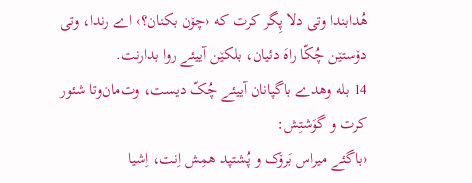هُدابندا وتی دلا پِگر کرت که ‹چۆن بکنان؟› اے رندا، وتی دۆستێن چُکّا راهَ دئیان، بلکێن آییئے روا بدارنت.
14 بله وهدے باگپانان آییئے چُکّ دیست، وت‌مان‌وتا شئور کرت و گوَشتِش:
‹باگئے میراس بَرۆک و پُشتپد همِش اِنت، اِشیا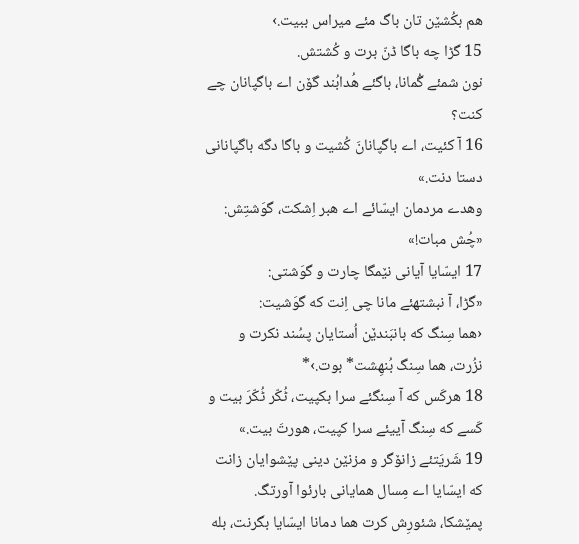هم بکُشێن تان باگ مئے میراس ببیت.›
15 گڑا چه باگا ڈنّ برت و کُشتش.
نون شمئے گُمانا، باگئے هُدابُند گۆن اے باگپانان چے کنت؟
16 آ کئیت، اے باگپانانَ کُشیت و باگا دگه باگپانانی دستا دنت.»
وهدے مردمان ایسّائے اے هبر اِشکت، گوَشتِش:
«چُش مبات!»
17 ایسّایا آیانی نێمگا چارت و گوَشتی:
«گڑا، آ نبشتهئے مانا چی اِنت که گوَشیت:
‹هما سِنگ که بانبَندێن اُستایان پسُند نکرت و نزُرت، هما سِنگ بُنهِشت* بوت.›*
18 هرکَس که آ سِنگئے سرا بکپیت، ٹُکّر ٹُکّرَ بیت و کَسے که سِنگ آییئے سرا کپیت، هورتَ بیت.»
19 شَریَتئے زانۆگر و مزنێن دینی پێشوایان زانت که ایسّایا اے مِسال همایانی بارئوا آورتگ.
پمێشکا، شئورِش کرت هما دمانا ایسّایا بگرنت، بله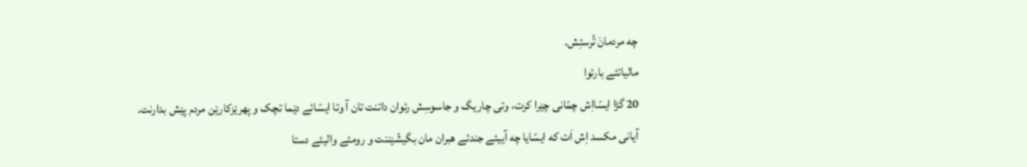چه مردمانَ تُرستِش.
مالیاتئے بارئوا
20 گڑا ایسّااِش چمّانی چێرا کرت، وتی چاریگ و جاسوسِش رئوان داتنت تان آ وتا ایسّائے دێما تچک و پهرێزکارێن مردم پێش بدارنت.
آیانی مکسد اِش اَت که ایسّایا چه آییئے جندئے هبران مان بگیشّێننت و رومئے والیئے دستا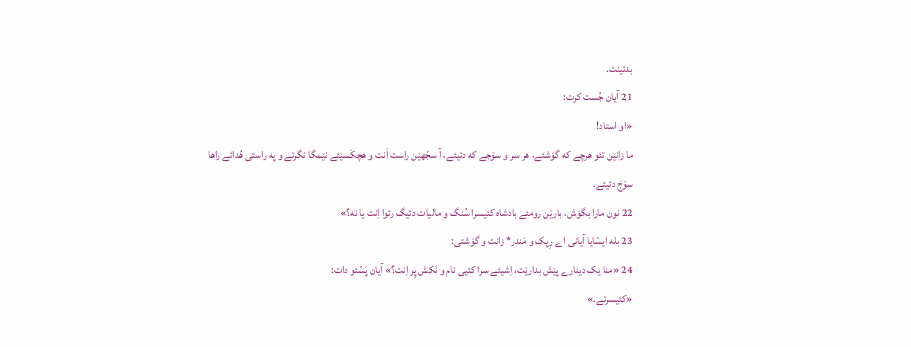بدئینت.
21 آیان جُست کرت:
«او استاد!
ما زانێن تئو هرچے که گوَشئے، هر سر و سۆجے که دئیئے، آ سجّهێن راست اَنت و هچکَسێئے نێمگا نگرئے و په راستی هُدائے راها سۆجَ دئیئے.
22 نون مارا بگوَش، بارێن رومئے بادشاه کئیسرا سُنگ و مالیات دئیگ رئوا اِنت یا نه؟»
23 بله ایسّایا آیانی اے رِپک و مَندر* زانت و گوَشتی:
24 «منا یک دینارے پێش بدارێت، اِشیئے سرا کئیی نام و نَکش پِر اِنت؟» آیان پَسّئو دات:
«کئیسرئے.»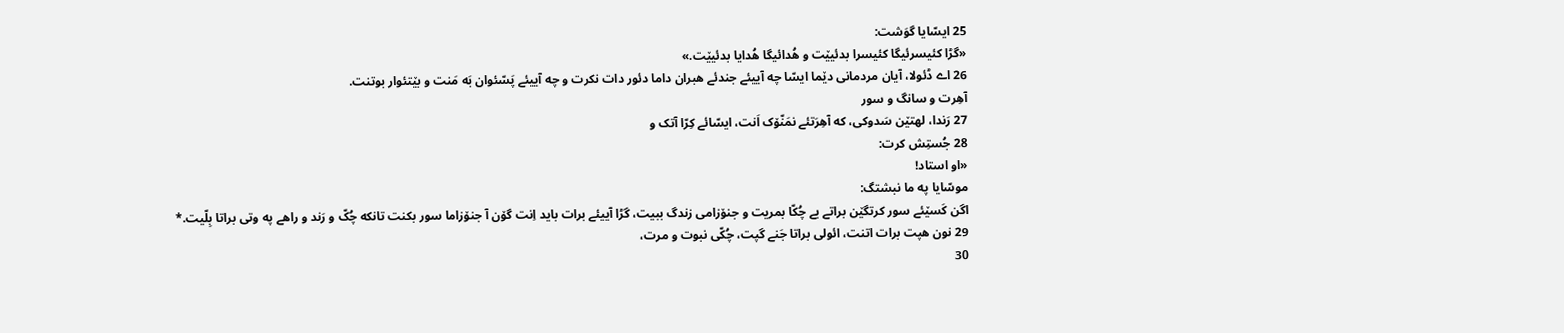25 ایسّایا گوَشت:
«گڑا کئیسرئیگا کئیسرا بدئیێت و هُدائیگا هُدایا بدئیێت.»
26 اے ڈئولا، آیان مردمانی دێما ایسّا چه آییئے جندئے هبران داما دئور دات نکرت و چه آییئے پَسّئوان بَه مَنت و بێتئوار بوتنت.
آهِرت و سانگ و سور
27 رَندا، لهتێن سَدوکی، که آهِرَتئے نمَنّۆک اَنت، ایسّائے کِرّا آتک و
28 جُستِش کرت:
«او استاد!
موسّایا په ما نبشتگ:
اگن کَسێئے سور کرتگێن براتے بے چُکّا بمریت و جنۆزامی زندگ ببیت، گڑا آییئے برات باید اِنت گۆن آ جنۆزاما سور بکنت تانکه چُکّ و رَند و راهے په وتی براتا بِلّیت.*
29 نون هپت برات اتنت، ائولی براتا جَنے گپت، چُکّی نبوت و مرت،
30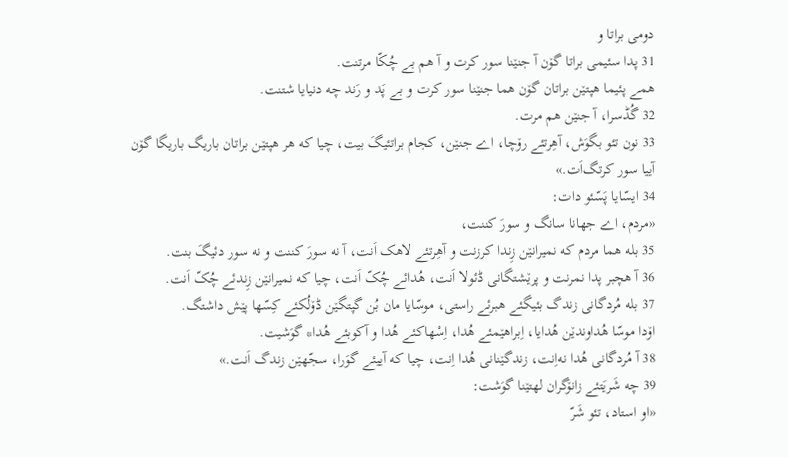دومی براتا و
31 پدا سئیمی براتا گۆن آ جنێنا سور کرت و آ هم بے چُکّا مرتنت.
همے پئیما هپتێن براتان گۆن هما جنێنا سور کرت و بے پَد و رَند چه دنیایا شتنت.
32 گُڈسرا، آ جنێن هم مرت.
33 نون تئو بگوَش، آهِرتئے رۆچا، اے جنێن، کجام براتئیگَ بیت، چیا که هر هپتێن براتان باریگ باریگا گۆن آییا سور کرتگ‌اَت.»
34 ایسّایا پَسّئو دات:
«مردم، اے جهانا سانگ و سورَ کننت،
35 بله هما مردم که نمیرانێن زِندا کرزنت و آهِرتئے لاهک اَنت، آ نه سورَ کننت و نه سور دئیگَ بنت.
36 آ هچبر پدا نمرنت و پرێشتگانی ڈئولا اَنت، هُدائے چُکّ اَنت، چیا که نمیرانێن زِندئے چُکّ اَنت.
37 بله مُردگانی زندگ بئیگئے هبرئے راستی، موسّایا مان بُن گپتگێن ڈۆلُکئے کِسّها پێش داشتگ.
اۆدا موسّا هُداوندێن هُدایا، اِبراهێمئے هُدا، اِسْهاکئے هُدا و آکوبئے هُدا* گوَشیت.
38 آ مُردگانی هُدا نه‌اِنت، زندگێنانی هُدا اِنت، چیا که آییئے گوَرا، سجّهێن زندگ اَنت.»
39 چه شَریَتئے زانۆگران لهتێنا گوَشت:
«او استاد، تئو شَرّ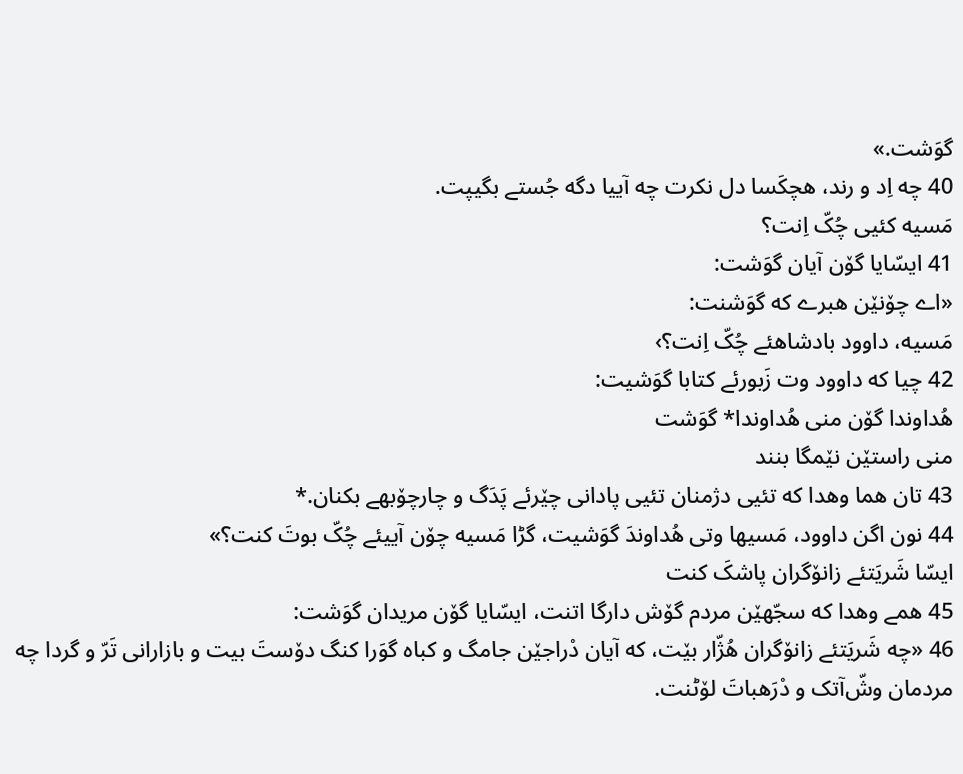گوَشت.»
40 چه اِد و رند، هچکَسا دل نکرت چه آییا دگه جُستے بگیپت.
مَسیه کئیی چُکّ اِنت؟
41 ایسّایا گۆن آیان گوَشت:
«اے چۆنێن هبرے که گوَشنت:
مَسیه، داوود بادشاهئے چُکّ اِنت؟›
42 چیا که داوود وت زَبورئے کتابا گوَشیت:
هُداوندا گۆن منی هُداوندا* گوَشت
منی راستێن نێمگا بنند
43 تان هما وهدا که تئیی دژمنان تئیی پادانی چێرئے پَدَگ و چارچۆبهے بکنان.*
44 نون اگن داوود، مَسیها وتی هُداوندَ گوَشیت، گڑا مَسیه چۆن آییئے چُکّ بوتَ کنت؟»
ایسّا شَریَتئے زانۆگران پاشکَ کنت
45 همے وهدا که سجّهێن مردم گۆش دارگا اتنت، ایسّایا گۆن مریدان گوَشت:
46 «چه شَریَتئے زانۆگران هُژّار بێت، که آیان دْراجێن جامگ و کباه گوَرا کنگ دۆستَ بیت و بازارانی تَرّ و گردا چه مردمان وشّ‌آتک و دْرَهباتَ لۆٹنت.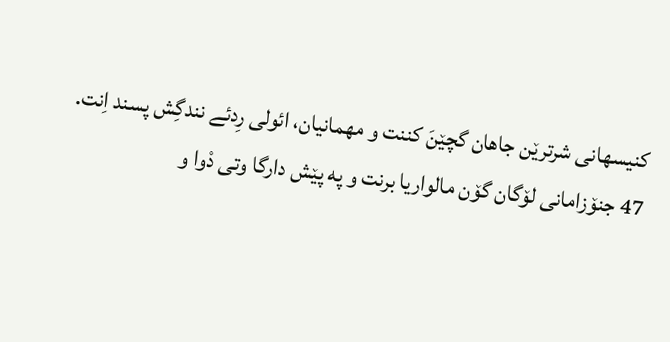کنیسهانی شرترێن جاهان گچێنَ کننت و مهمانیان، ائولی رِدئے نندگِش پسند اِنت.
47 جنۆزامانی لۆگان گۆن مالواریا برنت و په پێش دارگا وتی دْوا و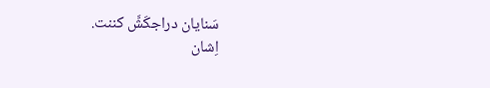سَنایان دراجکَشَّ کننت.
اِشان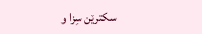سکترێن سِزا و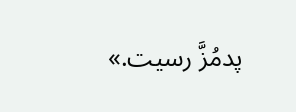پدمُزَّ رسیت.»